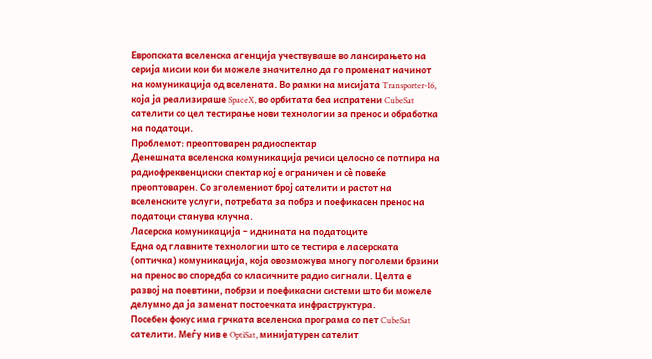Европската вселенска агенција учествуваше во лансирањето на серија мисии кои би можеле значително да го променат начинот на комуникација од вселената. Во рамки на мисијата Transporter-16, која ја реализираше SpaceX, во орбитата беа испратени CubeSat сателити со цел тестирање нови технологии за пренос и обработка на податоци.
Проблемот: преоптоварен радиоспектар
Денешната вселенска комуникација речиси целосно се потпира на радиофреквенциски спектар кој е ограничен и сè повеќе преоптоварен. Со зголемениот број сателити и растот на вселенските услуги, потребата за побрз и поефикасен пренос на податоци станува клучна.
Ласерска комуникација – иднината на податоците
Една од главните технологии што се тестира е ласерската (оптичка) комуникација, која овозможува многу поголеми брзини на пренос во споредба со класичните радио сигнали. Целта е развој на поевтини, побрзи и поефикасни системи што би можеле делумно да ја заменат постоечката инфраструктура.
Посебен фокус има грчката вселенска програма со пет CubeSat сателити. Меѓу нив е OptiSat, минијатурен сателит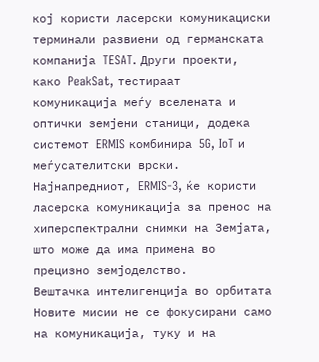кој користи ласерски комуникациски терминали развиени од германската компанија TESAT. Други проекти, како PeakSat, тестираат комуникација меѓу вселената и оптички земјени станици, додека системот ERMIS комбинира 5G, IoT и меѓусателитски врски.
Најнапредниот, ERMIS-3, ќе користи ласерска комуникација за пренос на хиперспектрални снимки на Земјата, што може да има примена во прецизно земјоделство.
Вештачка интелигенција во орбитата
Новите мисии не се фокусирани само на комуникација, туку и на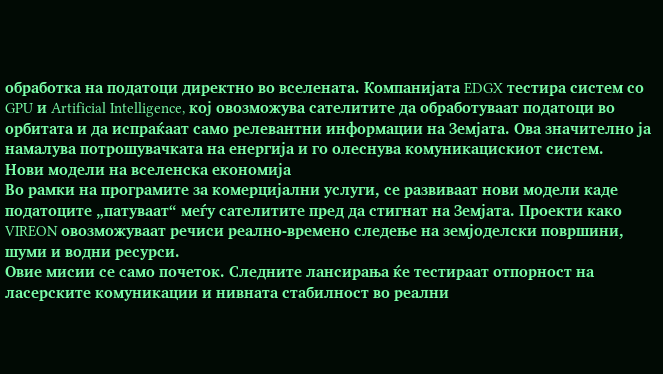обработка на податоци директно во вселената. Компанијата EDGX тестира систем со GPU и Artificial Intelligence, кој овозможува сателитите да обработуваат податоци во орбитата и да испраќаат само релевантни информации на Земјата. Ова значително ја намалува потрошувачката на енергија и го олеснува комуникацискиот систем.
Нови модели на вселенска економија
Во рамки на програмите за комерцијални услуги, се развиваат нови модели каде податоците „патуваат“ меѓу сателитите пред да стигнат на Земјата. Проекти како VIREON овозможуваат речиси реално-времено следење на земјоделски површини, шуми и водни ресурси.
Овие мисии се само почеток. Следните лансирања ќе тестираат отпорност на ласерските комуникации и нивната стабилност во реални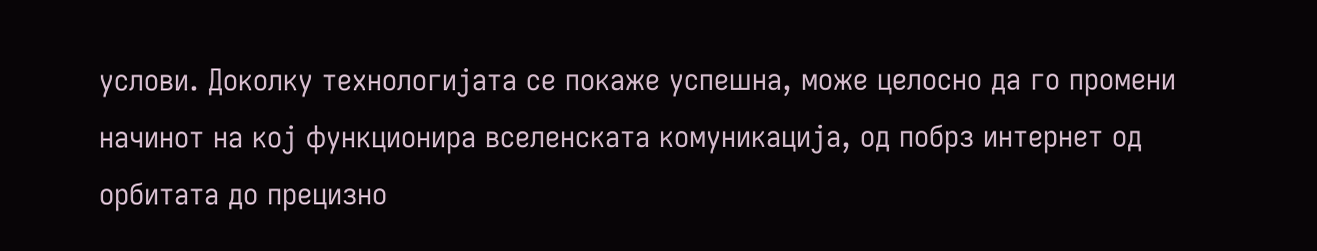услови. Доколку технологијата се покаже успешна, може целосно да го промени начинот на кој функционира вселенската комуникација, од побрз интернет од орбитата до прецизно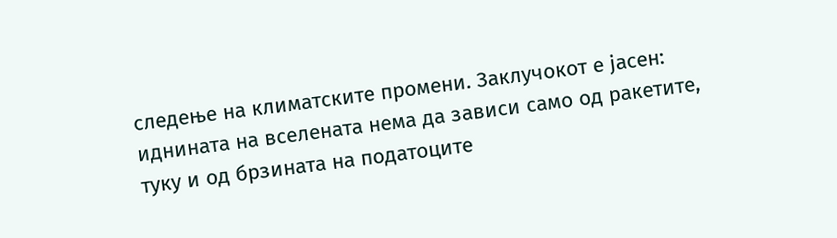следење на климатските промени. Заклучокот е јасен: иднината на вселената нема да зависи само од ракетите, туку и од брзината на податоците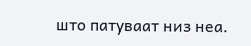што патуваат низ неа.